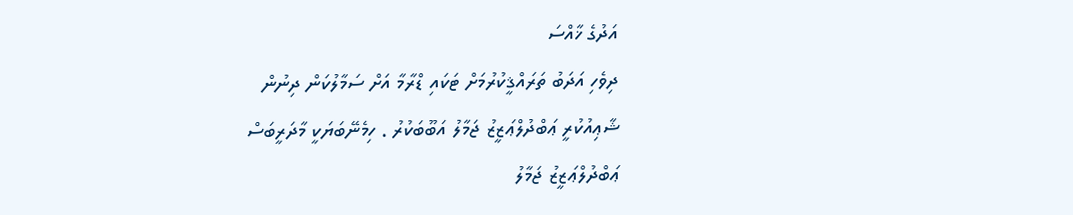އަދުގެ ޚާއްސަ
ދިވެހި އަދަބު ތަރައްޤީކުރުމަށް ޓަކައި ޑްރާމާ އަށް ސަމާލުކަން ދިނުން
ޝާޢިއުކުރީ ޢަބްދުލްޢަޒީޒު ޖަމާލު އަބޫބަކުރު . ހިމެނޭބަޔަކީ މާދަރީބަސް
ޢަބްދުލްޢަޒީޒު ޖަމާލު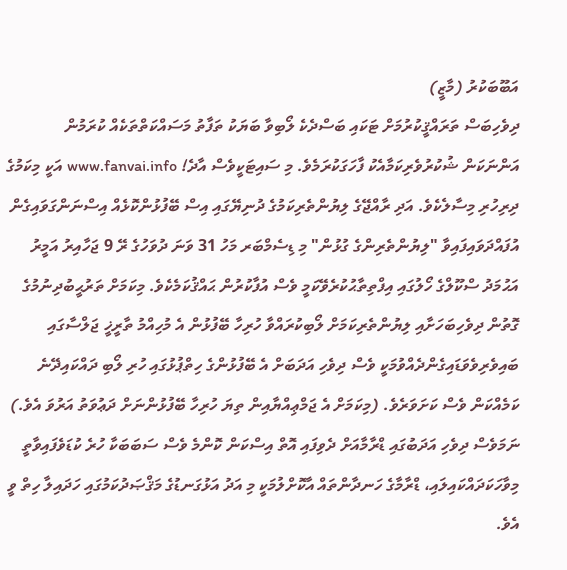އަބޫބަކުރު (މާޒީ)
ދިވެހިބަސް ތަރައްޤީކުރުމަށް ޓަކައި ބަސްދެކެ ލޯބިވާ ބަޔަކު ތަފާތު މަސައްކަތްތަކެއް ކުރަމުން އަންނަކަން ޝުކުރުވެރިކަމާއެކު ފާހަގަކުރަމެވެ. މި ސައިޓަކީވެސް އާދެ! www.fanvai.info އަކީ މިކަމުގެ ދިރިހުރި މިސާލެކެވެ. އަދި ރާއްޖޭގެ ލިޔުންތެރިކަމުގެ ދުނިޔޭގައި އިސް ބޭފުޅުންކޮޅެއް އިސްނަންގަވައިގެން އުފައްދަވައިފައިވާ "ލިޔުންތެރިންގެ ގުޅުން" މި ޑިސެމްބަރ މަހު 31 ވަނަ ދުވަހުގެ ރޭ 9 ޖަހާއިރު އަމީރު އަޙުމަދު ސްކޫލްގެ ހޯލުގައި އިފްތިތާޙުކުރެވޭކަމީ ވެސް އުފާކުރުން ޙައްޤުކަމެކެވެ. މިކަމަށް ތަރުޙީބުދިނުމުގެ ގޮތުން ދިވެހިބަހަށާއި ލިޔުންތެރިކަމަށް ލޯބިކުރައްވާ ހުރިހާ ބޭފުޅުން އެ މުހިއްމު ތާރީޚީ ޖަލްސާގައި ބައިވެރިވެވަޑައިގެންދެއްވުމަކީ ވެސް ދިވެހި އަދަބަށް އެ ބޭފުޅުންގެ ހިތްޕުޅުގައި ހުރި ލޯބި ދައްކައިދޭނެ ކަމެއްކަން ވެސް ކަށަވަރެވެ. (މިކަމަށް އެ ޖަމްޢިއްޔާއިން ތިޔަ ހުރިހާ ބޭފުޅުންނަށް ދަޢުވަތު އަރުވަ އެވެ.) ނަމަވެސް ދިވެހި އަދަބުގައި ޑްރާމާއަށް ދެވިފައި އޮތް އިސްކަން ކޮންމެ ވެސް ސަބަބަކާ ހުރެ ކުޑަވެފައިވާތީ މިވާހަކަދައްކައިލައި، ޑްރާމާގެ ހަނދާންތައް އާކޮށްލުމަކީ މި އަދު އަޅުގަނޑުގެ މަޤްޞަދުކަމުގައި ހަދައިލާ ހިތް ވީ އެވެ.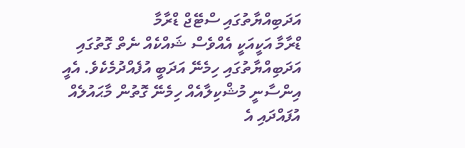އަދަބިއްޔާތުގައި ސްޓޭޖް ޑްރާމާ
ޑްރާމާ އަކީއަކީ އެއްވެސް ޝައްކެއް ނެތް ގޮތުގައި އަދަބިއްޔާތުގައި ހިމެނޭ އަދަބީ އުފެއްދުމެކެވެ. އެއީ އިންސާނީ މުޝްކިލާއެއް ހިމެނޭ ގޮތުން މާޙައުލެއް އުފައްދައި އެ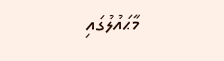މާޙައުލުގައި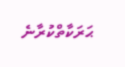ޙަރަކާތްކުރާނެ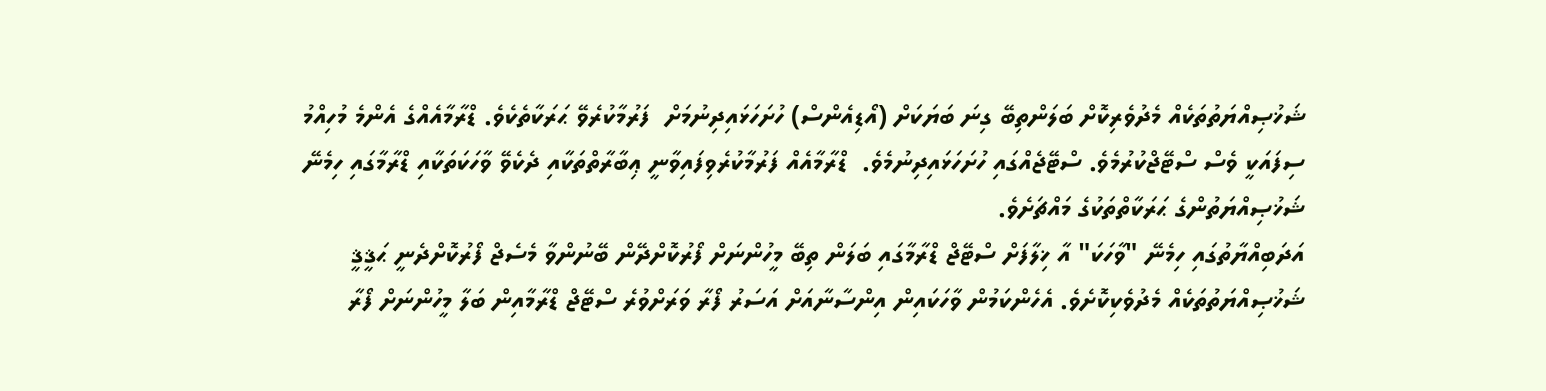ޝަޚުޞިއްޔަތުތަކެއް މެދުވެރިކޮށް ބަލަންތިބޭ ގިނަ ބަޔަކަށް (އޯޑިއެންސް) ހުށަހަޅައިދިނުމަށް  ފަރުމާކުރެވޭ ޙަރަކާތެކެވެ. ޑްރާމާއެއްގެ އެންމެ މުހިއްމު ސިފައަކީ ވެސް ސްޓޭޖްކުރުމެވެ. ސްޓޭޖެއްގައި ހުށަހަޅައިދިނުމެވެ.  ޑްރާމާއެއް ފަރުމާކުރެވިފައިވާނީ ޢިބާރާތްތަކާއި ދެކެވޭ ވާހަކަތަކާއި ޑްރާމާގައި ހިމެނޭ ޝަޚުޞިއްޔަތުންގެ ޙަރަކާތްތަކުގެ މައްޗަށެވެ.
އަދަބިއްޔާތުގައި ހިމެނޭ "ވާހަކަ" އާ ޚިލާފަށް ސްޓޭޖް ޑްރާމާގައި ބަލަން ތިބޭ މީހުންނަށް ފޯރުކޮށްދޭން ބޭނުންވާ މެސެޖް ފޯރުކޮށްދެނީ ޙަޤީޤީ ޝަޚުޞިއްޔަތުތަކެއް މެދުވެކިކޮށެވެ. އެހެންކަމުން ވާހަކައިން އިންސާނާއަށް އަސަރު ފޯރާ ވަރަށްވުރެ ސްޓޭޖް ޑްރާމާއިން ބަލާ މީހުންނަށް ފޯރާ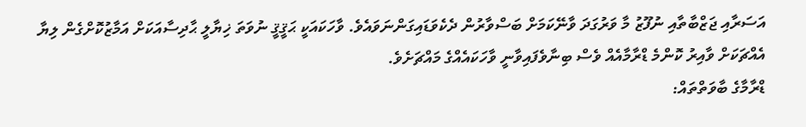އަސަރާއި ޖަޒްބާތާއި ނުފޫޒު މާ ވަރުގަދަ ވާނޭކަމަށް ބަސްވާރުން ދެކެވަޑައިގަންނަވައެވެ. ވާހަކައަކީ ޙަޤީޤީ ނުވަތަ ޚިޔާލީ ޙާދިސާއަކަށް އަމާޒުކޮށްގެން ލިޔާ އެއްޗަކަށް ވާއިރު ކޮންމެ ޑްރާމާއެއް ވެސް ބިނާވެފައިވާނީ ވާހަކައެއްގެ މައްޗަށެވެ.
ޑްރާމާގެ ބާވަތްތައް: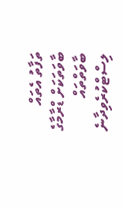ތަފާތު އެތައް ބާވަތަކަށް ޑްރާމާގެ ބާވަތްތައް ލިސްޓްކުރެވިދާނެ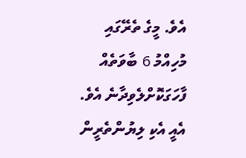އެވެ. މީގެ ތެރޭގައި މުހިއްމު 6 ބާވަތެއް ފާހަގަކޮށްލެވިދާނެ އެވެ. އެއީ އެކި ލިޔުންތެރީން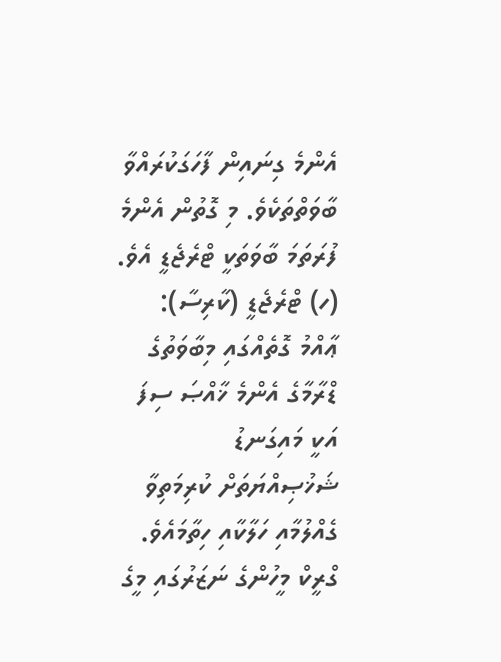އެންމެ ގިނައިން ފާހަގަކުރައްވާ ބާވަތްތަކެވެ. މި ގޮތުން އެންމެ ފުރަތަމަ ބާވަތަކީ ޓްރެޖެޑީ އެވެ.
(ހ) ޓްރެޖެޑީ (ކާރިސާ):
ޢާއްމު ގޮތެއްގައި މިބާވަތުގެ ޑްރާމާގެ އެންމެ ޚާއްޞަ ސިފަ އަކީ މައިގަނޑު ޝަޚުޞިއްޔަތަށް ކުރިމަތިވާ ގެއްލުމާއި ހަލާކާއި ހިތާމައެވެ. ގްރީކް މީހުންގެ ނަޒަރުގައި މީގެ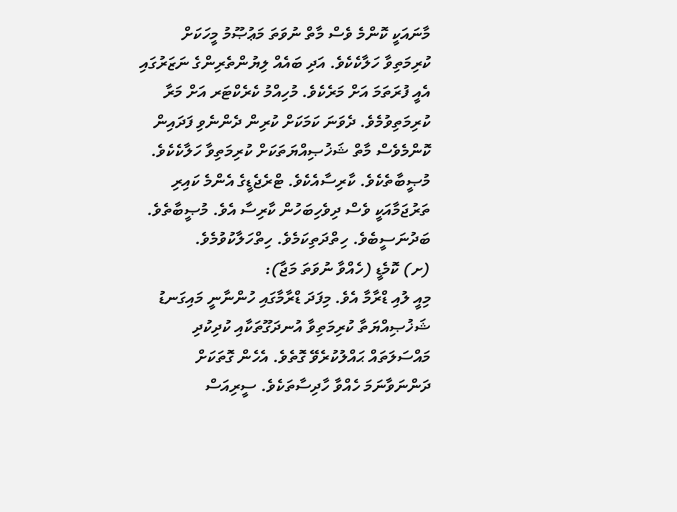މާނައަކީ ކޮންމެ ވެސް މާތް ނުވަތަ މަޢުޞޫމު މީހަކަށް ކުރިމަތިވާ ހަލާކެކެވެ. އަދި ބައެއް ލިޔުންތެރިންގެ ނަޒަރުގައި އެއީ ފުރަތަމަ އަށް މަރެކެވެ. މުހިއްމު ކެރެކްޓަރ އަށް މަރާ ކުރިމަތިވުމެވެ. ދެވަނަ ކަމަކަށް ކުރިން ދެންނެވި ފަދައިން ކޮންމެވެސް މާތް ޝަޚުޞިއްޔަތަކަށް ކުރިމަތިވާ ހަލާކެކެވެ. މުޞީބާތެކެވެ. ކާރިސާއެކެވެ. ޓްރެޖެޑީގެ އެންމެ ކައިރި ތަރުޖަމާއަކީ ވެސް ދިވެހިބަހުން ކާރިސާ އެވެ. މުޞީބާތެވެ. ބަދުނަސީބެވެ. ހިތްދަތިކަމެވެ. ހިތްހަލާކުވުމެވެ.
(ށ) ކޮމެޑީ (ހެއްވާ ނުވަތަ މަޖާ):
މިއީ ލުއި ޑްރާމާ އެވެ. މިފަދަ ޑްރާމާގައި ހުންނާނީ މައިގަނޑު ޝަޚުޞިއްޔަތާ ކުރިމަތިވާ އުނދަގޫތަކާއި ކުދިކުދި މައްސަލަތައް ޙައްލުކުރެވޭ ގޮތެވެ. އެހެން ގޮތަކަށް ދަންނަވާނަމަ ހެއްވާ ހާދިސާތަކެވެ. ސީރިއަސް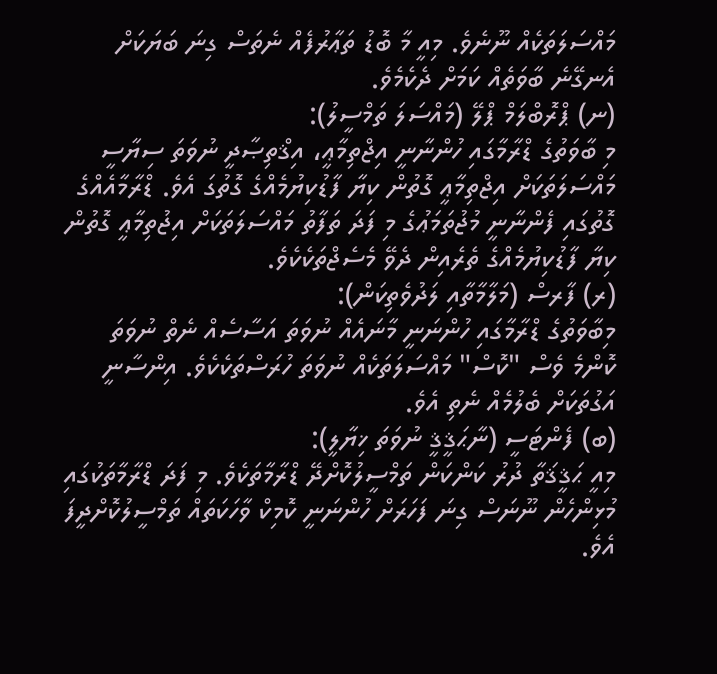މައްސަލަތަކެއް ނޫނެވެ. މިއީ މާ ބޮޑު ތަޢާރުފެއް ނެތަސް ގިނަ ބަޔަކަށް އެނގޭނެ ބާވަތެއް ކަމަށް ދެކެމެވެ.
(ނ) ޕްރޮބްލަމް ޕްލޭ (މައްސަލަ ތަމްސީލު):
މި ބާވަތުގެ ޑްރާމާގައި ހުންނާނީ އިޖްތިމާޢީ، އިޤްތިޞާދީ ނުވަތަ ސިޔާސީ މައްސަލަތަކަށް އިޖްތިމާޢީ ގޮތުން ކިޔާ ފާޑުކިޔުމެއްގެ ގޮތުގަ އެވެ. ޑްރާމާއެއްގެ ގޮތުގައި ފެންނާނީ މުޖުތަމަޢުގެ މި ފަދަ ތަފާތު މައްސަލަތަކަށް އިޖުތިމާޢީ ގޮތުން ކިޔާ ފާޑުކިޔުމެއްގެ ތެރެއިން ދެވޭ މެސެޖްތަކެކެވެ.
(ރ) ފާރސް (މަލާމާތާއި ލަދުވެތިކަން):
މިބާވަތުގެ ޑްރާމާގައި ހުންނަނީ މާނައެއް ނުވަތަ އަސާސެއް ނެތް ނުވަތަ ކޮންމެ ވެސް "ކޮސް" މައްސަލަތަކެއް ނުވަތަ ހުރަސްތަކެކެވެ. އިންސާނީ އަގުތަކަށް ބެލުމެއް ނެތި އެވެ.
(ބ) ފެންޓަސީ (ނާޙަޤީޤީ ނުވަތަ ޚިޔާލީ):
މިއީ ޙަޤީޤަތާ ދުރު ކަންކަން ތަމްސީލުކޮށްދޭ ޑްރާމާތަކެވެ. މި ފަދަ ޑްރާމާތަކުގައި މުޅިންހެން ނޫނަސް ގިނަ ފަހަރަށް ހުންނަނީ ކޮމިކް ވާހަކަތައް ތަމްސީލުކޮށްދީފަ އެވެ.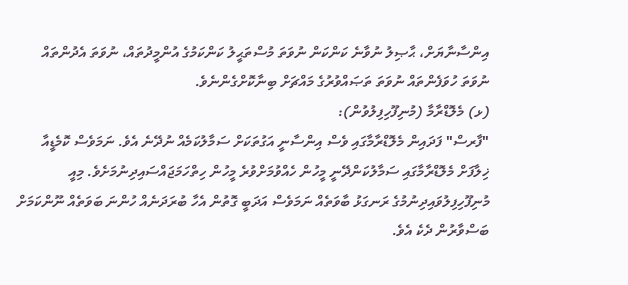އިންސާނާޔަށް، ޙާޞިލު ނުވާނެ ކަންކަން ނުވަތަ މުސްތަޙީލު ކަންކަމުގެ އުންމީދުތައް، ނުވަތަ އެދުންތައް ނުވަތަ ހުވަފެންތައް ނުވަތަ ތަޞައްވުރުގެ މައްޗަށް ބިނާކޮށްގެންނެވެ.
(ޅ) މެލޮޑްރާމާ (މުނިފޫހިފިލުވުން):
"ފާރސް" ފަދައިން މެލޮޑްރާމާގައި ވެސް އިންސާނީ އަގުތަކަށް ސަމާލުކަމެއް ނުދޭނެ އެވެ. ނަމަވެސް ކޮމެޑީއާ ޚިލާފަށް މެލޮޑްރާމާގައި ސަމާލުކަންދޭނީ މީހުން ހެއްވުމަށްވުރެ މީހުން ހިތްހަމަޖައްސައިދިނުމަށެވެ. މިއީ މުނިފޫހިފިލުވައިދިނުމުގެ ރަނގަޅު ބާވަތެއް ނަމަވެސް އަދަބީ ގޮތުން އެހާ ބުރަދަނެއް ހުންނަ ބަވަތެއް ނޫންކަމަށް ބަސްވާރުން ދެކެ އެވެ.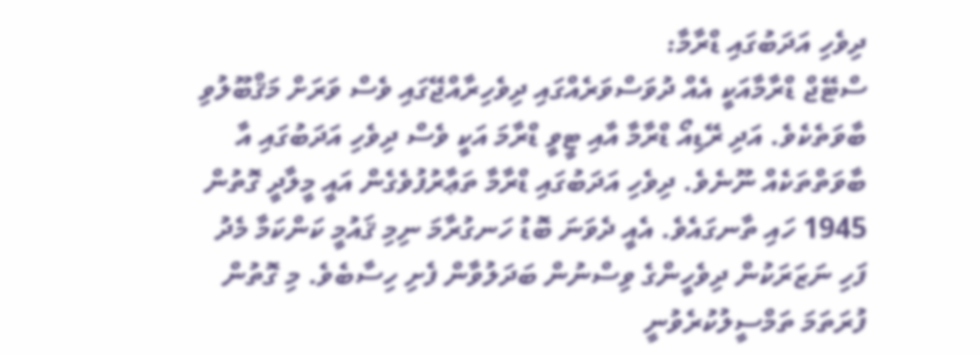ދިވެހި އަދަބުގައި ޑްރާމާ:
ސްޓޭޖް ޑްރާމާއަކީ އެއް ދުވަސްވަރެއްގައި ދިވެހިރާއްޖޭގައި ވެސް ވަރަށް މަޤްބޫލުވި ބާވަތެކެވެ. އަދި ރޭޑިއޯ ޑްރާމާ އާއި ޓީވީ ޑްރާމަ އަކީ ވެސް ދިވެހި އަދަބުގައި އާ ބާވަތްތަކެއް ނޫނެވެ. ދިވެހި އަދަބުގައި ޑްރާމާ ތަޢާރުފުވެގެން އައީ މީލާދީ ގޮތުން 1945 ހައި ތާނގައެވެ. އެއީ ދެވަނަ ބޮޑު ހަނގުރާމަ ނިމި ޤައުމީ ކަންކަމާ މެދު ފަހި ނަޒަރަކުން ދިވެހީންގެ ވިސްނުން ބަދަލުވާން ފެށި ހިސާބެވެ. މި ގޮތުން ފުރަތަމަ ތަމްސީލުކުރެވުނީ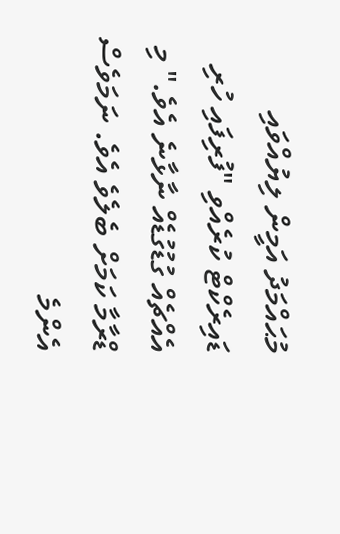މުޙައްމަދު އަމީން ލިޔުއްވައި ޑައިރެކްޓް ކުރެއްވި "ފުރިފައި ހުރި އެއްޗެއް ގުޑުގުޑެއް ނާޅާނެ އެވެ." މި ޑްރާމާ ކަމަށް ބެލެވެ އެވެ. ނަމަވެސް އެންމެ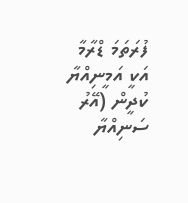ފުރަތަމަ ޑްރާމާ އަކީ އަމީނިއްޔާ ކުދީން (އޭރު ސަނިއްޔާ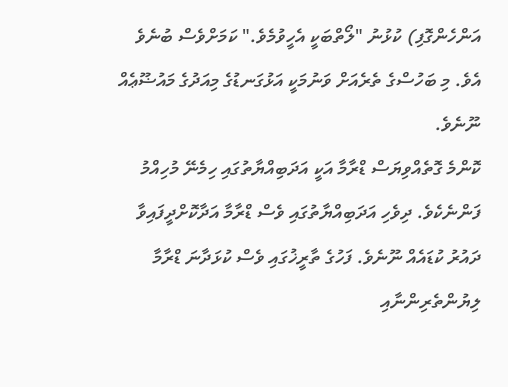އަންހެންގޮފި) ކުޅުނު "ލޯތްބަކީ އެހީވުމެވެ." ކަމަށްވެސް ބުނެވެ އެވެ. މި ބަހުސްގެ ތެރެއަށް ވަނުމަކީ އަޅުގަނޑުގެ މިއަދުގެ މައުޟޫޢެއް ނޫނެވެ.
ކޮންމެ ގޮތެއްވިޔަސް ޑްރާމާ އަކީ އަދަބިއްޔާތުގައި ހިމެނޭ މުހިއްމު ފަންނެކެވެ. ދިވެހި އަދަބިއްޔާތުގައި ވެސް ޑްރާމާ އަދާކޮށްދީފައިވާ ދައުރު ކުޑައެއް ނޫނެވެ. ފަހުގެ ތާރީޚުގައި ވެސް ކުޅަދާނަ ޑްރާމާ ލިޔުންތެރިންނާއި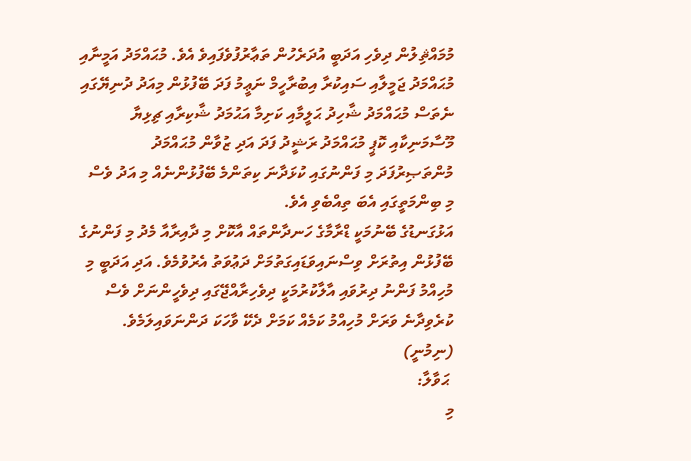މުމައްޘިލުން ދިވެހި އަދަބީ އުދަރެހުން ތަޢާރުފުވެފައިވެ އެވެ. މުޙައްމަދު އަމީނާއި މުޙައްމަދު ޖަމީލާއި ސައިކުރާ އިބުރާހީމް ނަޢީމު ފަދަ ބޭފުޅުން މިއަދު ދުނިޔޭގައި ނެތަސް މުޙައްމަދު ޝާހިދު ޙަލީމާއި ކަށިމާ އަޙުމަދު ޝާކިރާއި ޗިޅިޔާ މޫސާމަނިކާއި ކޮޕީ މުޙައްމަދު ރަޝީދު ފަދަ އަދި ޒުވާން މުޙައްމަދު މުންތަޞިރުފަދަ މި ފަންނުގައި ކުޅަދާނަ ކިތަންމެ ބޭފުޅުންނެއް މި އަދު ވެސް މި ބިންމަތީގައި އެބަ ތިއްބެވި އެވެ.
އަޅުގަނޑުގެ ބޭނުމަކީ ޑްރާމާގެ ހަނދާންތައް އާކޮށް މި ދާއިރާއާ މެދު މި ފަންނުގެ ބޭފުޅުން އިތުރަށް ވިސްނައިވަޑައިގަތުމަށް ދަޢުވަތު އެރުވުމެވެ. އަދި އަދަބީ މި މުހިއްމު ފަންނު ދިރުވައި އާލާކުރުމަކީ ދިވެހިރާއްޖޭގައި ދިވެހީންނަށް ވެސް ކުރެވިދާނެ ވަރަށް މުހިއްމު ކަމެއް ކަމަށް ދެކޭ ވާހަކަ ދަންނަވައިލަމެވެ.
(ނިމުނީ)
 ޙަވާލާ:
މި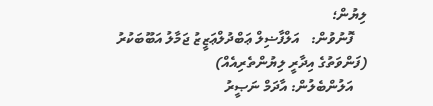ލިޔުން؛
    ފޮނުވުން:   އަލްފާޟިލް ޢަބްދުލްޢަޒީޒު ޖަމާލު އަބޫބަކުރު (ފަންވަތުގެ އިދާރީ ލިޔުންތެރިއެއް)
    އަލުންބެލުން: އާދަމް ނަޞީރު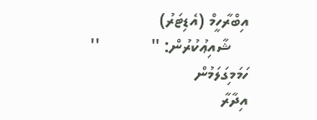އިބްރާހީމް (އެޑިޓަރު)
    ޝާއިޢުކުރުން: ''           ''
ހަމަމިގަލަމުން
އިދާރާ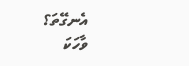އެނގޭތަ؟
ވާހަކަ